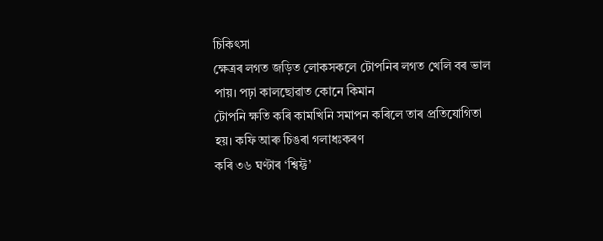চিকিৎসা
ক্ষেত্ৰৰ লগত জড়িত লোকসকলে টোপনিৰ লগত খেলি বৰ ভাল পায়। পঢ়া কালছোৱাত কোনে কিমান
টোপনি ক্ষতি কৰি কামখিনি সমাপন কৰিলে তাৰ প্ৰতিযোগিতা হয়। কফি আৰু চিঙৰা গলাধঃকৰণ
কৰি ৩৬ ঘণ্টাৰ ‘শ্বিফ্ট’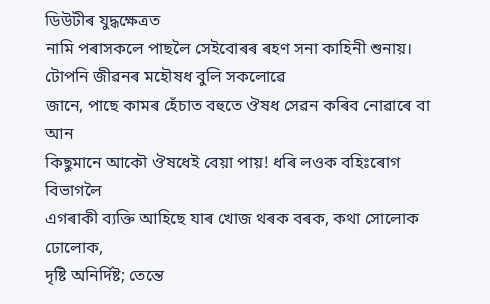ডিউটীৰ যুদ্ধক্ষেত্ৰত
নামি পৰাসকলে পাছলৈ সেইবোৰৰ ৰহণ সনা কাহিনী শুনায়। টোপনি জীৱনৰ মহৌষধ বুলি সকলোৱে
জানে, পাছে কামৰ হেঁচাত বহুতে ঔষধ সেৱন কৰিব নোৱাৰে বা আন
কিছুমানে আকৌ ঔষধেই বেয়া পায়! ধৰি লওক বহিঃৰোগ বিভাগলৈ
এগৰাকী ব্যক্তি আহিছে যাৰ খোজ থৰক বৰক, কথা সোলোক ঢোলোক,
দৃষ্টি অনিৰ্দিষ্ট; তেন্তে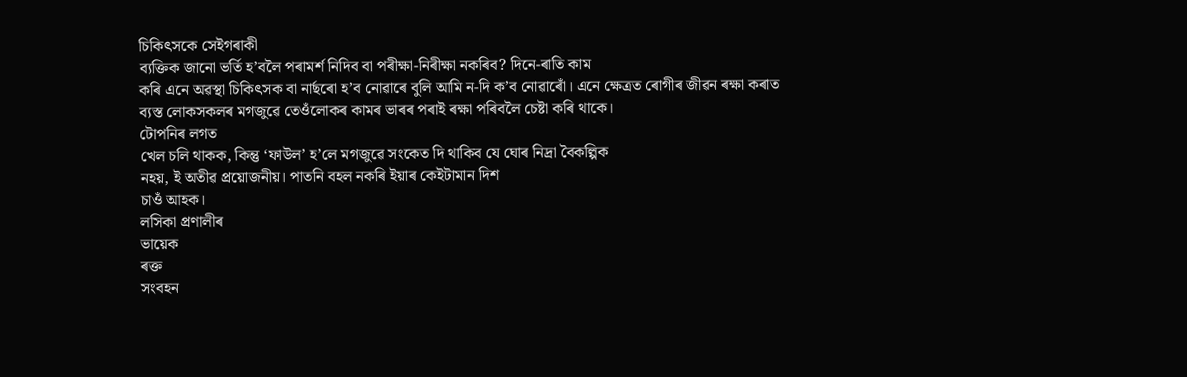চিকিৎসকে সেইগৰাকী
ব্যক্তিক জানো ভৰ্তি হ’বলৈ পৰামৰ্শ নিদিব বা পৰীক্ষা-নিৰীক্ষা নকৰিব? দিনে-ৰাতি কাম
কৰি এনে অৱস্থা চিকিৎসক বা নাৰ্ছৰো হ’ব নোৱাৰে বুলি আমি ন-দি ক’ব নোৱাৰোঁ। এনে ক্ষেত্ৰত ৰোগীৰ জীৱন ৰক্ষা কৰাত
ব্যস্ত লোকসকলৰ মগজুৱে তেওঁলোকৰ কামৰ ভাৰৰ পৰাই ৰক্ষা পৰিবলৈ চেষ্টা কৰি থাকে।
টোপনিৰ লগত
খেল চলি থাকক, কিন্তু ‘ফাউল’ হ’লে মগজুৱে সংকেত দি থাকিব যে ঘোৰ নিদ্ৰা বৈকল্পিক
নহয়, ই অতীৱ প্ৰয়োজনীয়। পাতনি বহল নকৰি ইয়াৰ কেইটামান দিশ
চাওঁ আহক।
লসিকা প্ৰণালীৰ
ভায়েক
ৰক্ত
সংবহন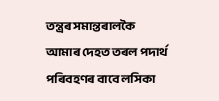তন্ত্ৰৰ সমান্তৰালকৈ আমাৰ দেহত তৰল পদাৰ্থ পৰিবহণৰ বাবে লসিকা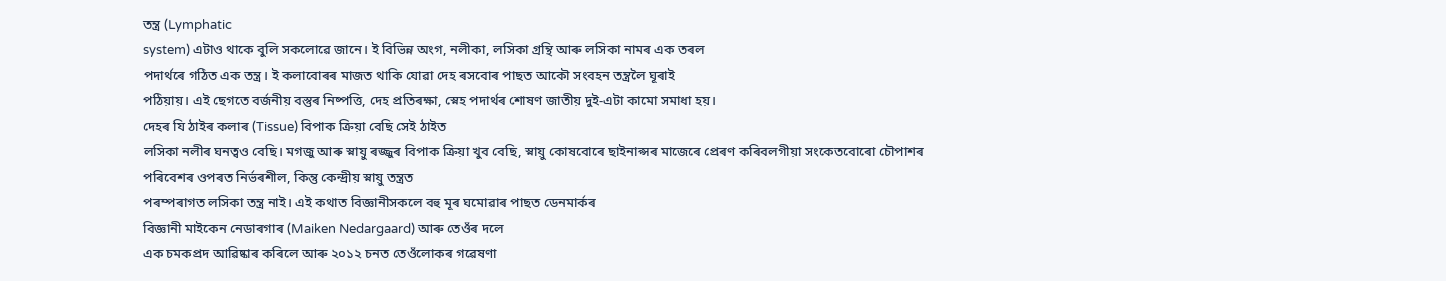তন্ত্ৰ (Lymphatic
system) এটাও থাকে বুলি সকলোৱে জানে। ই বিভিন্ন অংগ, নলীকা, লসিকা গ্ৰন্থি আৰু লসিকা নামৰ এক তৰল
পদাৰ্থৰে গঠিত এক তন্ত্ৰ। ই কলাবোৰৰ মাজত থাকি যোৱা দেহ ৰসবোৰ পাছত আকৌ সংবহন তন্ত্ৰলৈ ঘূৰাই
পঠিয়ায়। এই ছেগতে বৰ্জনীয় বস্তুৰ নিষ্পত্তি, দেহ প্ৰতিৰক্ষা, স্নেহ পদাৰ্থৰ শোষণ জাতীয় দুই-এটা কামো সমাধা হয়।
দেহৰ যি ঠাইৰ কলাৰ (Tissue) বিপাক ক্ৰিয়া বেছি সেই ঠাইত
লসিকা নলীৰ ঘনত্বও বেছি। মগজু আৰু স্নায়ু ৰজ্জুৰ বিপাক ক্ৰিয়া খুব বেছি, স্নায়ু কোষবোৰে ছাইনাপ্সৰ মাজেৰে প্ৰেৰণ কৰিবলগীয়া সংকেতবোৰো চৌপাশৰ
পৰিবেশৰ ওপৰত নিৰ্ভৰশীল, কিন্তু কেন্দ্ৰীয় স্নায়ু তন্ত্ৰত
পৰম্পৰাগত লসিকা তন্ত্ৰ নাই। এই কথাত বিজ্ঞানীসকলে বহু মূৰ ঘমোৱাৰ পাছত ডেনমাৰ্কৰ
বিজ্ঞানী মাইকেন নেডাৰগাৰ (Maiken Nedargaard) আৰু তেওঁৰ দলে
এক চমকপ্ৰদ আৱিষ্কাৰ কৰিলে আৰু ২০১২ চনত তেওঁলোকৰ গৱেষণা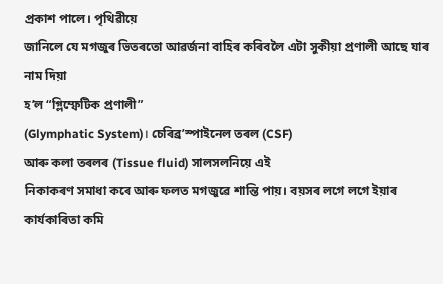প্ৰকাশ পালে। পৃথিৱীয়ে
জানিলে যে মগজুৰ ভিতৰতো আৱৰ্জনা বাহিৰ কৰিবলৈ এটা সুকীয়া প্ৰণালী আছে যাৰ নাম দিয়া
হ’ল “গ্লিম্ফেটিক প্ৰণালী”
(Glymphatic System)। চেৰিব্ৰ’স্পাইনেল তৰল (CSF)
আৰু কলা তৰলৰ (Tissue fluid) সালসলনিয়ে এই
নিকাকৰণ সমাধা কৰে আৰু ফলত মগজুৱে শান্তি পায়। বয়সৰ লগে লগে ইয়াৰ কাৰ্যকাৰিতা কমি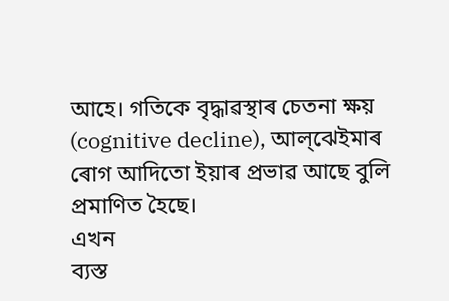আহে। গতিকে বৃদ্ধাৱস্থাৰ চেতনা ক্ষয় (cognitive decline), আল্ঝেইমাৰ
ৰোগ আদিতো ইয়াৰ প্ৰভাৱ আছে বুলি প্ৰমাণিত হৈছে।
এখন
ব্যস্ত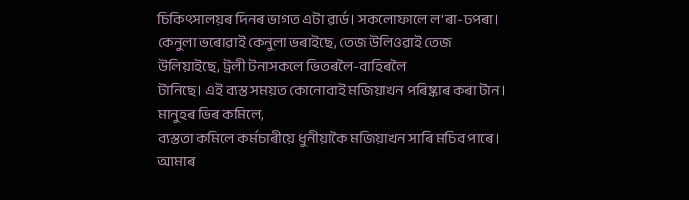চিকিৎসালয়ৰ দিনৰ ভাগত এটা ৱাৰ্ড। সকলোফালে ল’ৰা-ঢপৰা। কেনুলা ভৰোৱাই কেনুলা ভৰাইছে, তেজ উলিওৱাই তেজ
উলিয়াইছে, ট্ৰলী টনাসকলে ভিতৰলৈ-বাহিৰলৈ
টানিছে। এই ব্যস্ত সময়ত কোনোবাই মজিয়াখন পৰিষ্কাৰ কৰা টান। মানুহৰ ভিৰ কমিলে,
ব্যস্ততা কমিলে কৰ্মচাৰীয়ে ধুনীয়াকৈ মজিয়াখন সাৰি মচিব পাৰে। আমাৰ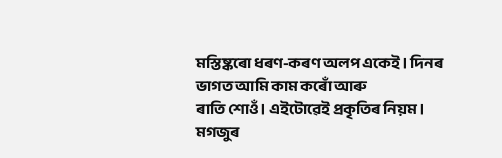মস্তিষ্কৰো ধৰণ-কৰণ অলপ একেই। দিনৰ ভাগত আমি কাম কৰোঁ আৰু
ৰাতি শোওঁ। এইটোৱেই প্ৰকৃতিৰ নিয়ম। মগজুৰ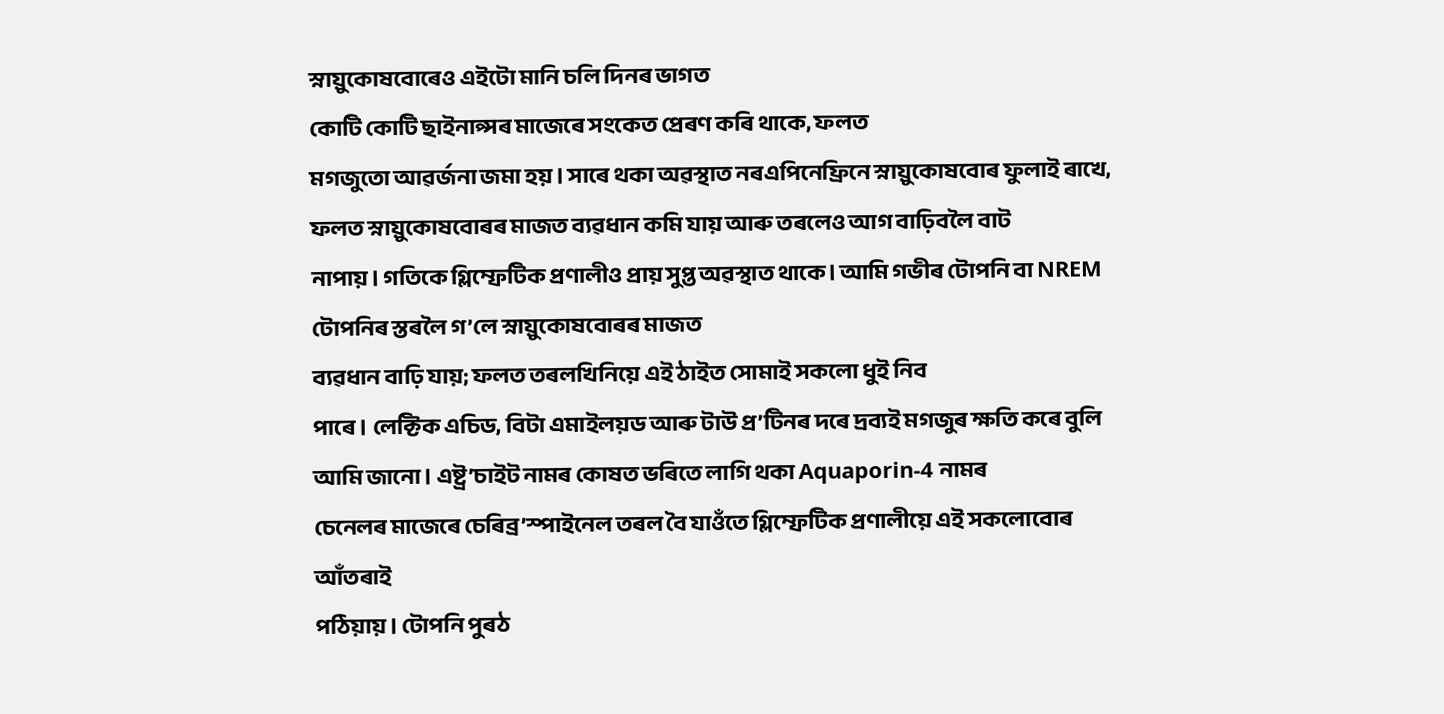স্নায়ুকোষবোৰেও এইটো মানি চলি দিনৰ ভাগত
কোটি কোটি ছাইনাপ্সৰ মাজেৰে সংকেত প্ৰেৰণ কৰি থাকে, ফলত
মগজুতো আৱৰ্জনা জমা হয়। সাৰে থকা অৱস্থাত নৰএপিনেফ্ৰিনে স্নায়ুকোষবোৰ ফুলাই ৰাখে,
ফলত স্নায়ুকোষবোৰৰ মাজত ব্যৱধান কমি যায় আৰু তৰলেও আগ বাঢ়িবলৈ বাট
নাপায়। গতিকে গ্লিম্ফেটিক প্ৰণালীও প্ৰায় সুপ্ত অৱস্থাত থাকে। আমি গভীৰ টোপনি বা NREM
টোপনিৰ স্তৰলৈ গ’লে স্নায়ুকোষবোৰৰ মাজত
ব্যৱধান বাঢ়ি যায়; ফলত তৰলখিনিয়ে এই ঠাইত সোমাই সকলো ধুই নিব
পাৰে। লেক্টিক এচিড, বিটা এমাইলয়ড আৰু টাউ প্ৰ’টিনৰ দৰে দ্ৰব্যই মগজুৰ ক্ষতি কৰে বুলি আমি জানো। এষ্ট্ৰ’চাইট নামৰ কোষত ভৰিতে লাগি থকা Aquaporin-4 নামৰ
চেনেলৰ মাজেৰে চেৰিব্ৰ’স্পাইনেল তৰল বৈ যাওঁতে গ্লিম্ফেটিক প্ৰণালীয়ে এই সকলোবোৰ আঁতৰাই
পঠিয়ায়। টোপনি পুৰঠ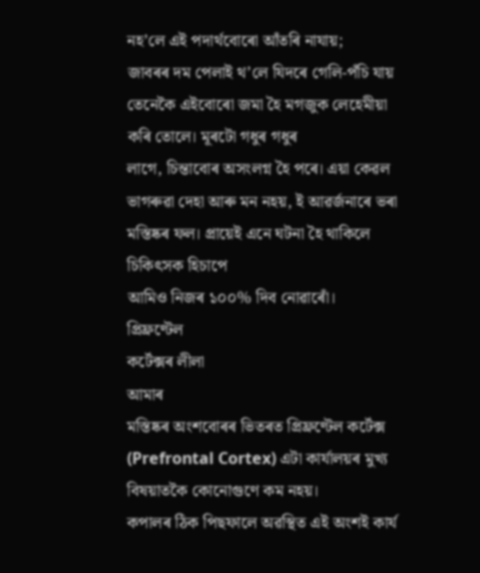নহ’লে এই পদাৰ্থবোৰো আঁতৰি নাযায়;
জাবৰৰ দম পেলাই থ’লে যিদৰে গেলি-পঁচি যায় তেনেকৈ এইবোৰো জমা হৈ মগজুক লেহেমীয়া কৰি তোলে। মূৰটো গধুৰ গধুৰ
লাগে, চিন্তাবোৰ অসংলগ্ন হৈ পৰে। এয়া কেৱল ভাগৰুৱা দেহা আৰু মন নহয়, ই আৱৰ্জনাৰে ভৰা মস্তিষ্কৰ ফল। প্ৰায়েই এনে ঘটনা হৈ থাকিলে চিকিৎসক হিচাপে
আমিও নিজৰ ১০০% দিব নোৱাৰোঁ।
প্ৰিফ্ৰণ্টেল
কৰ্টেক্সৰ লীলা
আমাৰ
মস্তিষ্কৰ অংশবোৰৰ ভিতৰত প্ৰিফ্ৰণ্টেল কৰ্টেক্স (Prefrontal Cortex) এটা কাৰ্যালয়ৰ মুখ্য বিষয়াতকৈ কোনোগুণে কম নহয়।
কপালৰ ঠিক পিছফালে অৱস্থিত এই অংশই কাৰ্য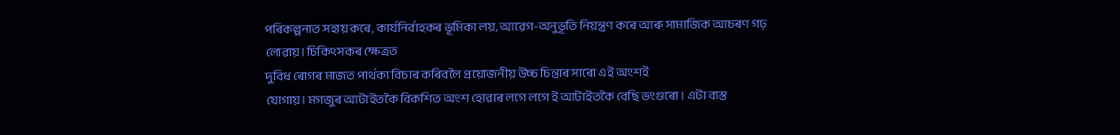পৰিকল্পনাত সহায় কৰে, কাৰ্যনিৰ্বাহকৰ ভূমিকা লয়, আৱেগ-অনুভূতি নিয়ন্ত্ৰণ কৰে আৰু সামাজিক আচৰণ গঢ় লোৱায়। চিকিৎসকৰ ক্ষেত্ৰত
দুবিধ ৰোগৰ মাজত পাৰ্থক্য বিচাৰ কৰিবলৈ প্ৰয়োজনীয় উচ্চ চিন্তাৰ সাৰো এই অংশই
যোগায়। মগজুৰ আটাইতকৈ বিকশিত অংশ হোৱাৰ লগে লগে ই আটাইতকৈ বেছি ভংগুৰো। এটা ব্যস্ত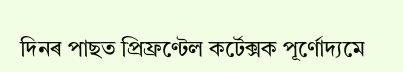দিনৰ পাছত প্ৰিফ্ৰণ্টেল কৰ্টেক্সক পূৰ্ণোদ্যমে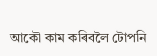আকৌ কাম কৰিবলৈ টোপনি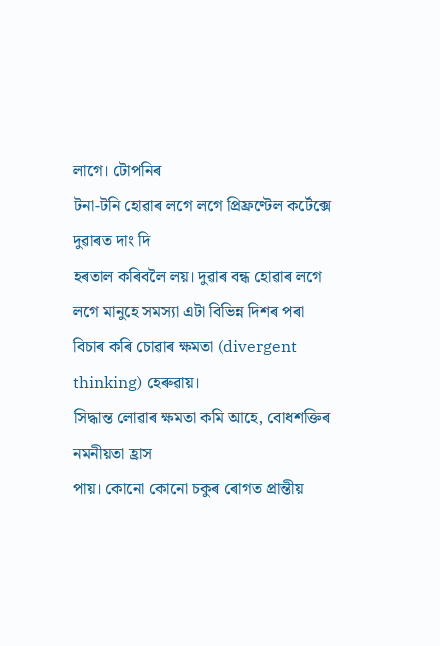লাগে। টোপনিৰ
টনা-টনি হোৱাৰ লগে লগে প্ৰিফ্ৰণ্টেল কৰ্টেক্সে দুৱাৰত দাং দি
হৰতাল কৰিবলৈ লয়। দুৱাৰ বন্ধ হোৱাৰ লগে লগে মানুহে সমস্যা এটা বিভিন্ন দিশৰ পৰা
বিচাৰ কৰি চোৱাৰ ক্ষমতা (divergent thinking) হেৰুৱায়।
সিদ্ধান্ত লোৱাৰ ক্ষমতা কমি আহে, বোধশক্তিৰ নমনীয়তা হ্ৰাস
পায়। কোনো কোনো চকুৰ ৰোগত প্ৰান্তীয়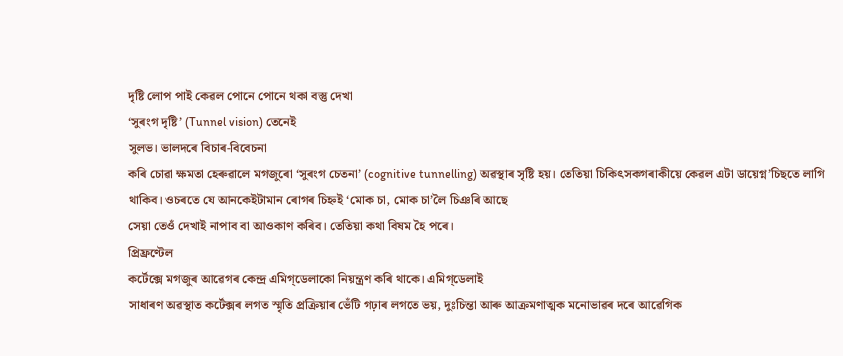দৃষ্টি লোপ পাই কেৱল পোনে পোনে থকা বস্তু দেখা
‘সুৰংগ দৃষ্টি’ (Tunnel vision) তেনেই
সুলভ। ভালদৰে বিচাৰ-বিবেচনা
কৰি চোৱা ক্ষমতা হেৰুৱালে মগজুৰো ‘সুৰংগ চেতনা’ (cognitive tunnelling) অৱস্থাৰ সৃষ্টি হয়। তেতিয়া চিকিৎসকগৰাকীয়ে কেৱল এটা ডায়েগ্ন’চিছতে লাগি থাকিব। ওচৰতে যে আনকেইটামান ৰোগৰ চিহ্নই ‘মোক চা, মোক চা’লৈ চিঞৰি আছে
সেয়া তেওঁ দেখাই নাপাব বা আওকাণ কৰিব। তেতিয়া কথা বিষম হৈ পৰে।
প্ৰিফ্ৰণ্টেল
কৰ্টেক্সে মগজুৰ আৱেগৰ কেন্দ্ৰ এমিগ্ডেলাকো নিয়ন্ত্ৰণ কৰি থাকে। এমিগ্ডেলাই
সাধাৰণ অৱস্থাত কৰ্টেক্সৰ লগত স্মৃতি প্ৰক্ৰিয়াৰ ভেঁটি গঢ়াৰ লগতে ভয়, দুঃচিন্তা আৰু আক্ৰমণাত্মক মনোভাৱৰ দৰে আৱেগিক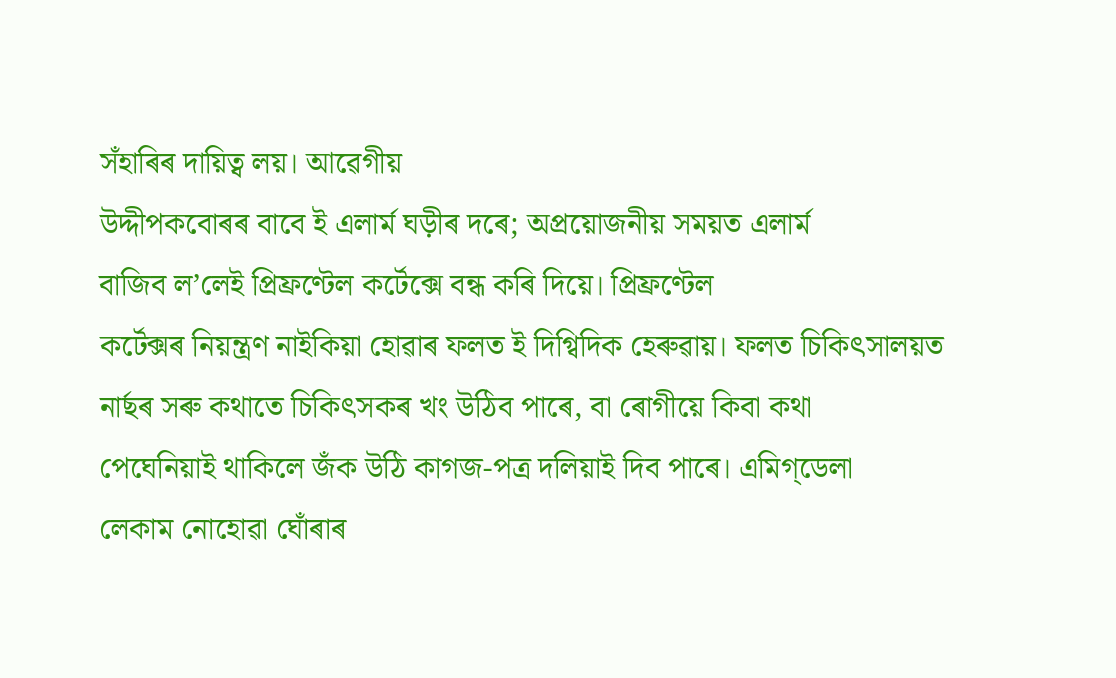সঁহাৰিৰ দায়িত্ব লয়। আৱেগীয়
উদ্দীপকবোৰৰ বাবে ই এলাৰ্ম ঘড়ীৰ দৰে; অপ্ৰয়োজনীয় সময়ত এলাৰ্ম
বাজিব ল’লেই প্ৰিফ্ৰণ্টেল কৰ্টেক্সে বন্ধ কৰি দিয়ে। প্ৰিফ্ৰণ্টেল
কৰ্টেক্সৰ নিয়ন্ত্ৰণ নাইকিয়া হোৱাৰ ফলত ই দিগ্বিদিক হেৰুৱায়। ফলত চিকিৎসালয়ত
নাৰ্ছৰ সৰু কথাতে চিকিৎসকৰ খং উঠিব পাৰে, বা ৰোগীয়ে কিবা কথা
পেঘেনিয়াই থাকিলে জঁক উঠি কাগজ-পত্ৰ দলিয়াই দিব পাৰে। এমিগ্ডেলা
লেকাম নোহোৱা ঘোঁৰাৰ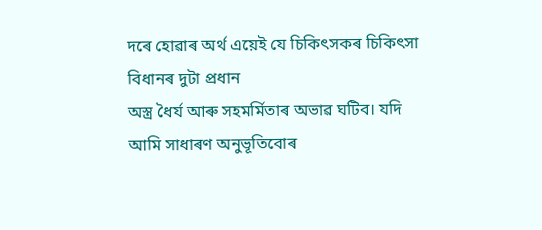দৰে হোৱাৰ অৰ্থ এয়েই যে চিকিৎসকৰ চিকিৎসা বিধানৰ দুটা প্ৰধান
অস্ত্ৰ ধৈৰ্য আৰু সহমৰ্মিতাৰ অভাৱ ঘটিব। যদি আমি সাধাৰণ অনুভূতিবোৰ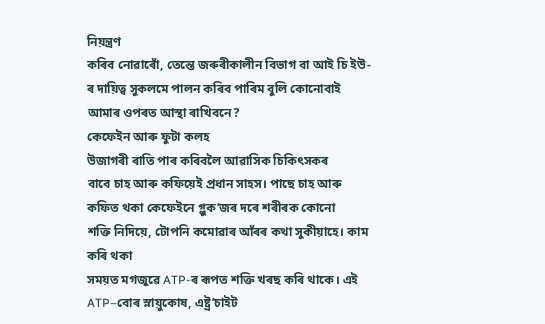নিয়ন্ত্ৰণ
কৰিব নোৱাৰোঁ, তেন্তে জৰুৰীকালীন বিভাগ বা আই চি ইউ-ৰ দায়িত্ব সুকলমে পালন কৰিব পাৰিম বুলি কোনোবাই আমাৰ ওপৰত আস্থা ৰাখিবনে?
কেফেইন আৰু ফুটা কলহ
উজাগৰী ৰাতি পাৰ কৰিবলৈ আৱাসিক চিকিৎসকৰ
বাবে চাহ আৰু কফিয়েই প্ৰধান সাহস। পাছে চাহ আৰু কফিত থকা কেফেইনে গ্লুক’জৰ দৰে শৰীৰক কোনো
শক্তি নিদিয়ে, টোপনি কমোৱাৰ আঁৰৰ কথা সুকীয়াহে। কাম কৰি থকা
সময়ত মগজুৱে ATP-ৰ ৰূপত শক্তি খৰছ কৰি থাকে। এই ATP–বোৰ স্নায়ুকোষ, এষ্ট্ৰ’চাইট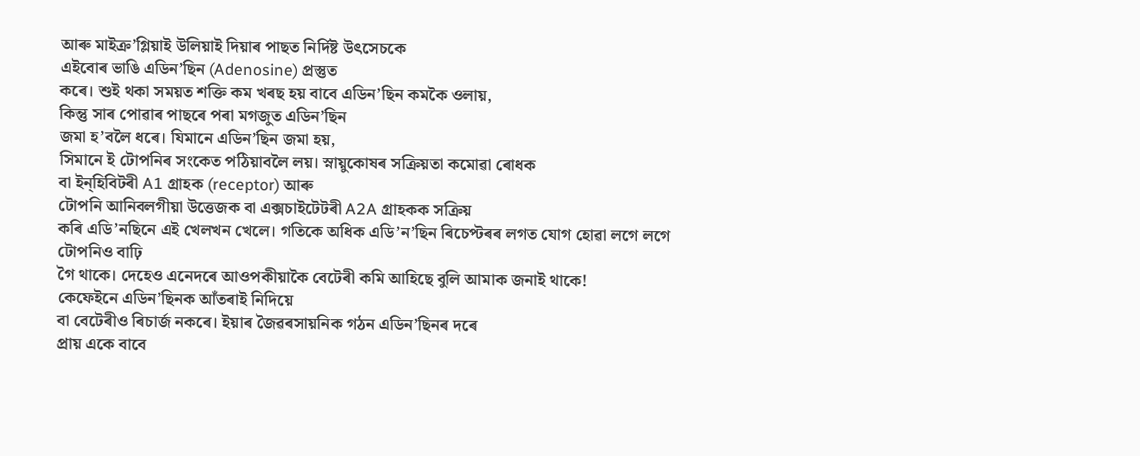আৰু মাইক্ৰ’গ্লিয়াই উলিয়াই দিয়াৰ পাছত নিৰ্দিষ্ট উৎসেচকে
এইবোৰ ভাঙি এডিন’ছিন (Adenosine) প্ৰস্তুত
কৰে। শুই থকা সময়ত শক্তি কম খৰছ হয় বাবে এডিন’ছিন কমকৈ ওলায়,
কিন্তু সাৰ পোৱাৰ পাছৰে পৰা মগজুত এডিন’ছিন
জমা হ’বলৈ ধৰে। যিমানে এডিন’ছিন জমা হয়,
সিমানে ই টোপনিৰ সংকেত পঠিয়াবলৈ লয়। স্নায়ুকোষৰ সক্ৰিয়তা কমোৱা ৰোধক
বা ইন্হিবিটৰী A1 গ্ৰাহক (receptor) আৰু
টোপনি আনিবলগীয়া উত্তেজক বা এক্সচাইটেটৰী A2A গ্ৰাহকক সক্ৰিয়
কৰি এডি’নছিনে এই খেলখন খেলে। গতিকে অধিক এডি’ন’ছিন ৰিচেপ্টৰৰ লগত যোগ হোৱা লগে লগে টোপনিও বাঢ়ি
গৈ থাকে। দেহেও এনেদৰে আওপকীয়াকৈ বেটেৰী কমি আহিছে বুলি আমাক জনাই থাকে!
কেফেইনে এডিন’ছিনক আঁতৰাই নিদিয়ে
বা বেটেৰীও ৰিচাৰ্জ নকৰে। ইয়াৰ জৈৱৰসায়নিক গঠন এডিন’ছিনৰ দৰে
প্ৰায় একে বাবে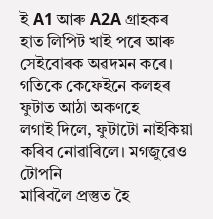ই A1 আৰু A2A গ্ৰাহকৰ
হাত লিপিট খাই পৰে আৰু সেইবোৰক অৱদমন কৰে। গতিকে কেফেইনে কলহৰ ফুটাত আঠা অকণহে
লগাই দিলে, ফুটাটো নাইকিয়া কৰিব নোৱাৰিলে। মগজুৱেও টোপনি
মাৰিবলৈ প্ৰস্তুত হৈ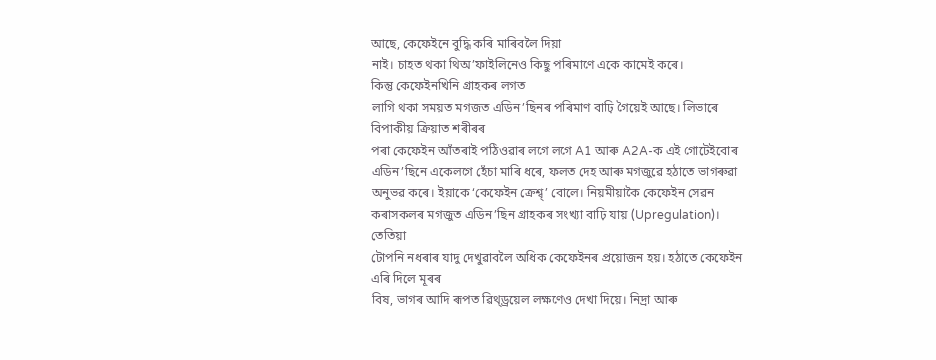আছে, কেফেইনে বুদ্ধি কৰি মাৰিবলৈ দিয়া
নাই। চাহত থকা থিঅ’ফাইলিনেও কিছু পৰিমাণে একে কামেই কৰে।
কিন্তু কেফেইনখিনি গ্ৰাহকৰ লগত
লাগি থকা সময়ত মগজত এডিন’ছিনৰ পৰিমাণ বাঢ়ি গৈয়েই আছে। লিভাৰে বিপাকীয় ক্ৰিয়াত শৰীৰৰ
পৰা কেফেইন আঁতৰাই পঠিওৱাৰ লগে লগে A1 আৰু A2A-ক এই গোটেইবোৰ এডিন’ছিনে একেলগে হেঁচা মাৰি ধৰে, ফলত দেহ আৰু মগজুৱে হঠাতে ভাগৰুৱা অনুভৱ কৰে। ইয়াকে ‘কেফেইন ক্ৰেশ্ব্’ বোলে। নিয়মীয়াকৈ কেফেইন সেৱন
কৰাসকলৰ মগজুত এডিন’ছিন গ্ৰাহকৰ সংখ্যা বাঢ়ি যায় (Upregulation)। তেতিয়া
টোপনি নধৰাৰ যাদু দেখুৱাবলৈ অধিক কেফেইনৰ প্ৰয়োজন হয়। হঠাতে কেফেইন এৰি দিলে মূৰৰ
বিষ, ভাগৰ আদি ৰূপত ৱিথ্ড্ৰয়েল লক্ষণেও দেখা দিয়ে। নিদ্ৰা আৰু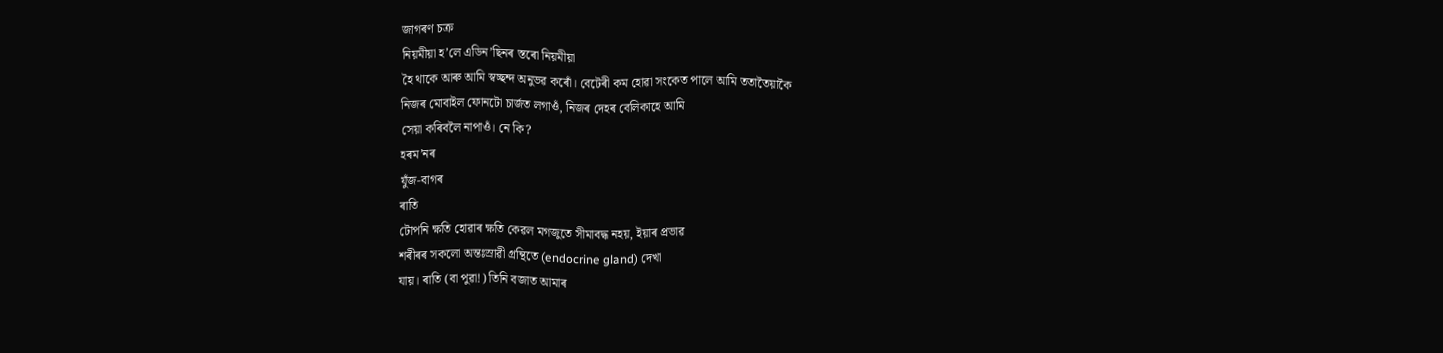জাগৰণ চক্ৰ
নিয়মীয়া হ’লে এডিন’ছিনৰ স্তৰো নিয়মীয়া
হৈ থাকে আৰু আমি স্বচ্ছন্দ অনুভৱ কৰোঁ। বেটেৰী কম হোৱা সংকেত পালে আমি ততাতৈয়াকৈ
নিজৰ মোবাইল ফোনটো চাৰ্জত লগাওঁ, নিজৰ দেহৰ বেলিকাহে আমি
সেয়া কৰিবলৈ নাপাওঁ। নে কি?
হৰম’নৰ
যুঁজ-বাগৰ
ৰাতি
টোপনি ক্ষতি হোৱাৰ ক্ষতি কেৱল মগজুতে সীমাবদ্ধ নহয়, ইয়াৰ প্ৰভাৱ
শৰীৰৰ সকলো অন্তঃস্ৰাৱী গ্ৰন্থিতে (endocrine gland) দেখা
যায়। ৰাতি (বা পুৱা!) তিনি বজাত আমাৰ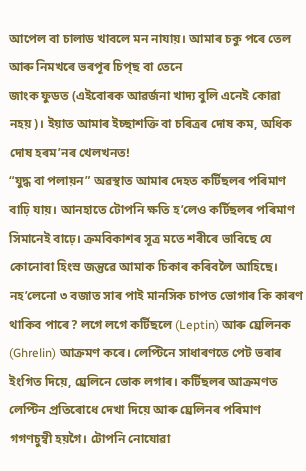আপেল বা চালাড খাবলে মন নাযায়। আমাৰ চকু পৰে তেল আৰু নিমখৰে ভৰপূৰ চিপ্ছ বা তেনে
জাংক ফুডত (এইবোৰক আৱৰ্জনা খাদ্য বুলি এনেই কোৱা নহয়)। ইয়াত আমাৰ ইচ্ছাশক্তি বা চৰিত্ৰৰ দোষ কম, অধিক দোষ হৰম’নৰ খেলখনত!
“যুদ্ধ বা পলায়ন” অৱস্থাত আমাৰ দেহত কৰ্টিছলৰ পৰিমাণ বাঢ়ি যায়। আনহাতে টোপনি ক্ষতি হ’লেও কৰ্টিছলৰ পৰিমাণ সিমানেই বাঢ়ে। ক্ৰমবিকাশৰ সূত্ৰ মতে শৰীৰে ভাবিছে যে কোনোবা হিংস্ৰ জন্তুৱে আমাক চিকাৰ কৰিবলৈ আহিছে। নহ’লেনো ৩ বজাত সাৰ পাই মানসিক চাপত ভোগাৰ কি কাৰণ থাকিব পাৰে? লগে লগে কৰ্টিছলে (Leptin) আৰু ঘ্ৰেলিনক (Ghrelin) আক্ৰমণ কৰে। লেপ্টিনে সাধাৰণতে পেট ভৰাৰ ইংগিত দিয়ে, ঘ্ৰেলিনে ভোক লগাৰ। কৰ্টিছলৰ আক্ৰমণত লেপ্টিন প্ৰতিৰোধে দেখা দিয়ে আৰু ঘ্ৰেলিনৰ পৰিমাণ গগণচুম্বী হয়গৈ। টোপনি নোযোৱা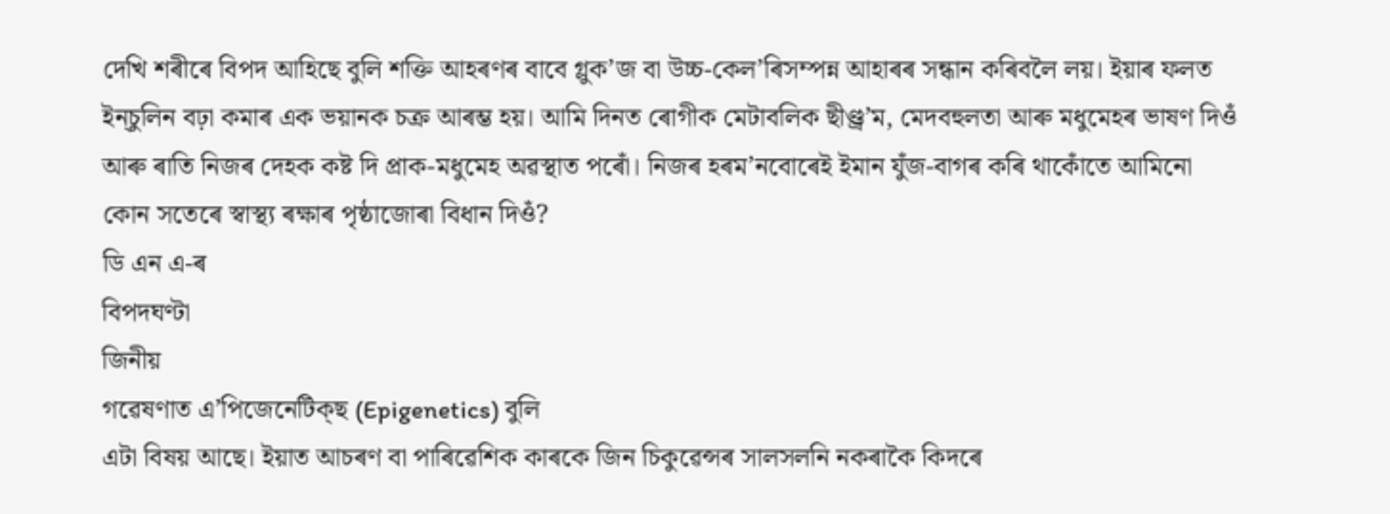দেখি শৰীৰে বিপদ আহিছে বুলি শক্তি আহৰণৰ বাবে গ্লুক’জ বা উচ্চ-কেল’ৰিসম্পন্ন আহাৰৰ সন্ধান কৰিবলৈ লয়। ইয়াৰ ফলত ইন্চুলিন বঢ়া কমাৰ এক ভয়ানক চক্ৰ আৰম্ভ হয়। আমি দিনত ৰোগীক মেটাবলিক ছীণ্ড্ৰ’ম, মেদবহুলতা আৰু মধুমেহৰ ভাষণ দিওঁ আৰু ৰাতি নিজৰ দেহক কষ্ট দি প্ৰাক-মধুমেহ অৱস্থাত পৰোঁ। নিজৰ হৰম’নবোৰেই ইমান যুঁজ-বাগৰ কৰি থাকোঁতে আমিনো কোন সতেৰে স্বাস্থ্য ৰক্ষাৰ পৃষ্ঠাজোৰা বিধান দিওঁ?
ডি এন এ-ৰ
বিপদঘণ্টা
জিনীয়
গৱেষণাত এ’পিজেনেটিক্ছ (Epigenetics) বুলি
এটা বিষয় আছে। ইয়াত আচৰণ বা পাৰিৱেশিক কাৰকে জিন চিকুৱেন্সৰ সালসলনি নকৰাকৈ কিদৰে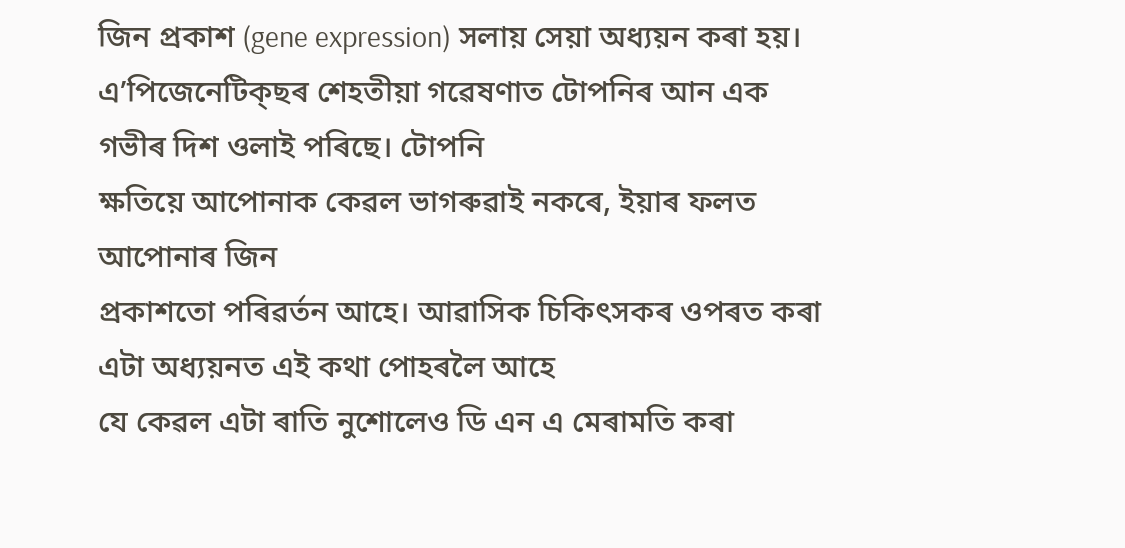জিন প্ৰকাশ (gene expression) সলায় সেয়া অধ্যয়ন কৰা হয়। এ’পিজেনেটিক্ছৰ শেহতীয়া গৱেষণাত টোপনিৰ আন এক গভীৰ দিশ ওলাই পৰিছে। টোপনি
ক্ষতিয়ে আপোনাক কেৱল ভাগৰুৱাই নকৰে, ইয়াৰ ফলত আপোনাৰ জিন
প্ৰকাশতো পৰিৱৰ্তন আহে। আৱাসিক চিকিৎসকৰ ওপৰত কৰা এটা অধ্যয়নত এই কথা পোহৰলৈ আহে
যে কেৱল এটা ৰাতি নুশোলেও ডি এন এ মেৰামতি কৰা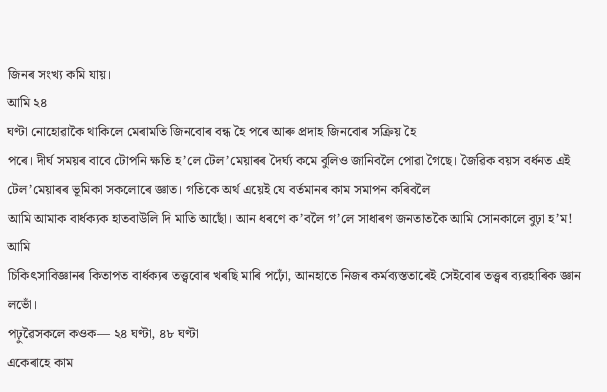জিনৰ সংখ্য কমি যায়।
আমি ২৪
ঘণ্টা নোহোৱাকৈ থাকিলে মেৰামতি জিনবোৰ বন্ধ হৈ পৰে আৰু প্ৰদাহ জিনবোৰ সক্ৰিয় হৈ
পৰে। দীৰ্ঘ সময়ৰ বাবে টোপনি ক্ষতি হ’লে টেল’মেয়াৰৰ দৈৰ্ঘ্য কমে বুলিও জানিবলৈ পোৱা গৈছে। জৈৱিক বয়স বৰ্ধনত এই টেল’মেয়াৰৰ ভূমিকা সকলোৰে জ্ঞাত। গতিকে অৰ্থ এয়েই যে বৰ্তমানৰ কাম সমাপন কৰিবলৈ
আমি আমাক বাৰ্ধক্যক হাতবাউলি দি মাতি আছোঁ। আন ধৰণে ক’বলৈ গ’লে সাধাৰণ জনতাতকৈ আমি সোনকালে বুঢ়া হ’ম!
আমি
চিকিৎসাবিজ্ঞানৰ কিতাপত বাৰ্ধক্যৰ তত্ত্ববোৰ খৰছি মাৰি পঢ়োঁ, আনহাতে নিজৰ কৰ্মব্যস্ততাৰেই সেইবোৰ তত্ত্বৰ ব্যৱহাৰিক জ্ঞান লভোঁ।
পঢ়ুৱৈসকলে কওক— ২৪ ঘণ্টা, ৪৮ ঘণ্টা
একেৰাহে কাম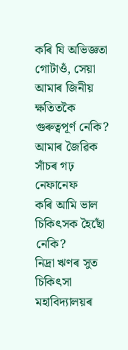কৰি যি অভিজ্ঞতা গোটাওঁ, সেয়া আমাৰ জিনীয়
ক্ষতিতকৈ গুৰুত্বপূৰ্ণ নেকি? আমাৰ জৈৱিক সাঁচৰ গঢ় নেফানেফ
কৰি আমি ভাল চিকিৎসক হৈছোঁ নেকি?
নিদ্ৰা ঋণৰ সুত
চিকিৎসা
মহাবিদ্যালয়ৰ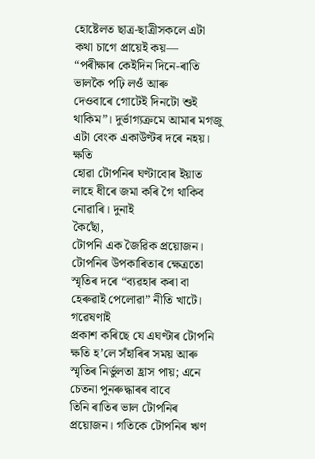হোষ্টেলত ছাত্ৰ-ছাত্ৰীসকলে এটা কথা চাগে প্ৰায়েই কয়—
“পৰীক্ষাৰ কেইদিন দিনে-ৰাতি ভালকৈ পঢ়ি লওঁ আৰু
দেওবাৰে গোটেই দিনটো শুই থাকিম”। দুৰ্ভাগ্যক্ৰমে আমাৰ মগজু এটা বেংক একাউণ্টৰ দৰে নহয়। ক্ষতি
হোৱা টোপনিৰ ঘণ্টাবোৰ ইয়াত লাহে ধীৰে জমা কৰি গৈ থাকিব নোৱাৰি। দুনাই
কৈছোঁ,
টোপনি এক জৈৱিক প্ৰয়োজন। টোপনিৰ উপকাৰিতাৰ ক্ষেত্ৰতো স্মৃতিৰ দৰে “ব্যৱহাৰ কৰা বা হেৰুৱাই পেলোৱা” নীতি খাটে।
গৱেষণাই
প্ৰকাশ কৰিছে যে এঘণ্টাৰ টোপনি ক্ষতি হ’লে সঁহাৰিৰ সময় আৰু
স্মৃতিৰ নিৰ্ভুলতা হ্ৰাস পায়; এনে চেতনা পুনৰুদ্ধাৰৰ বাবে
তিনি ৰাতিৰ ভাল টোপনিৰ প্ৰয়োজন। গতিকে টোপনিৰ ঋণ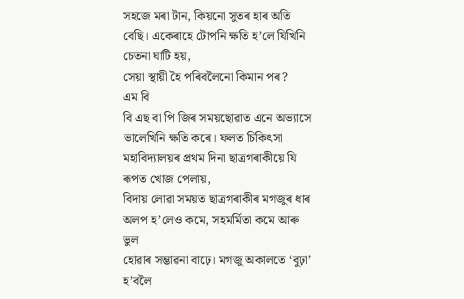সহজে মৰা টান, কিয়নো সুতৰ হাৰ অতি
বেছি। একেৰাহে টোপনি ক্ষতি হ’লে যিখিনি চেতনা ঘাটি হয়,
সেয়া স্থায়ী হৈ পৰিবলৈনো কিমান পৰ?
এম বি
বি এছ বা পি জিৰ সময়ছোৱাত এনে অভ্যাসে ভালেখিনি ক্ষতি কৰে। ফলত চিকিৎসা মহাবিদ্যালয়ৰ প্ৰথম দিনা ছাত্ৰগৰাকীয়ে যি ৰূপত খোজ পেলায়,
বিদায় লোৱা সময়ত ছাত্ৰগৰাকীৰ মগজুৰ ধাৰ
অলপ হ’লেও কমে, সহমৰ্মিতা কমে আৰু ভুল
হোৱাৰ সম্ভাৱনা বাঢ়ে। মগজু অকালতে ‘বুঢ়া’ হ’বলৈ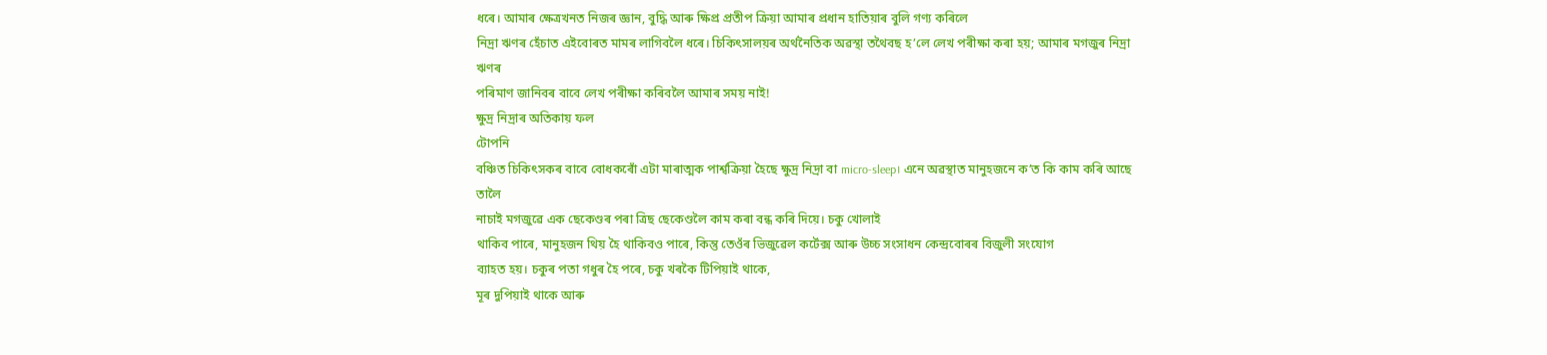ধৰে। আমাৰ ক্ষেত্ৰখনত নিজৰ জ্ঞান, বুদ্ধি আৰু ক্ষিপ্ৰ প্ৰতীপ ক্ৰিয়া আমাৰ প্ৰধান হাতিয়াৰ বুলি গণ্য কৰিলে
নিদ্ৰা ঋণৰ হেঁচাত এইবোৰত মামৰ লাগিবলৈ ধৰে। চিকিৎসালয়ৰ অৰ্থনৈতিক অৱস্থা তথৈবছ হ’লে লেখ পৰীক্ষা কৰা হয়; আমাৰ মগজুৰ নিদ্ৰা ঋণৰ
পৰিমাণ জানিবৰ বাবে লেখ পৰীক্ষা কৰিবলৈ আমাৰ সময় নাই!
ক্ষুদ্ৰ নিদ্ৰাৰ অতিকায় ফল
টোপনি
বঞ্চিত চিকিৎসকৰ বাবে বোধকৰোঁ এটা মাৰাত্মক পাৰ্শ্বক্ৰিয়া হৈছে ক্ষুদ্ৰ নিদ্ৰা বা micro-sleep। এনে অৱস্থাত মানুহজনে ক’ত কি কাম কৰি আছে তালৈ
নাচাই মগজুৱে এক ছেকেণ্ডৰ পৰা ত্ৰিছ ছেকেণ্ডলৈ কাম কৰা বন্ধ কৰি দিয়ে। চকু খোলাই
থাকিব পাৰে, মানুহজন থিয় হৈ থাকিবও পাৰে, কিন্তু তেওঁৰ ভিজুৱেল কৰ্টেক্স আৰু উচ্চ সংসাধন কেন্দ্ৰবোৰৰ বিজুলী সংযোগ
ব্যাহত হয়। চকুৰ পতা গধুৰ হৈ পৰে, চকু খৰকৈ টিপিয়াই থাকে,
মূৰ দুপিয়াই থাকে আৰু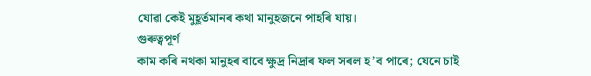যোৱা কেই মুহূৰ্তমানৰ কথা মানুহজনে পাহৰি যায়।
গুৰুত্বপূৰ্ণ
কাম কৰি নথকা মানুহৰ বাবে ক্ষুদ্ৰ নিদ্ৰাৰ ফল সৰল হ’ব পাৰে; যেনে চাই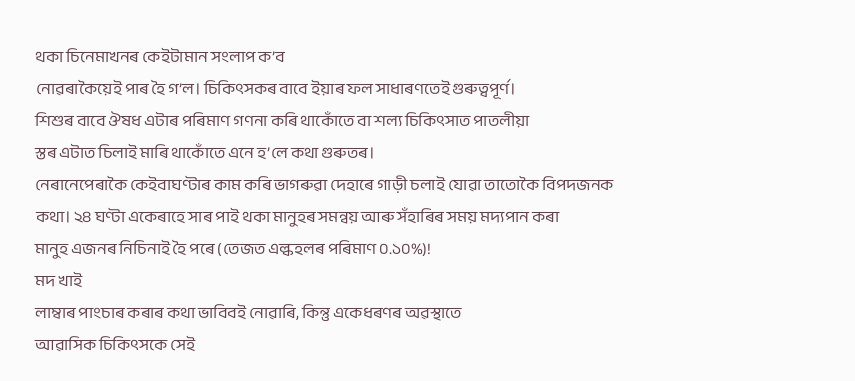থকা চিনেমাখনৰ কেইটামান সংলাপ ক’ব
নোৱৰাকৈয়েই পাৰ হৈ গ’ল। চিকিৎসকৰ বাবে ইয়াৰ ফল সাধাৰণতেই গুৰুত্বপূৰ্ণ।
শিশুৰ বাবে ঔষধ এটাৰ পৰিমাণ গণনা কৰি থাকোঁতে বা শল্য চিকিৎসাত পাতলীয়া
স্তৰ এটাত চিলাই মাৰি থাকোঁতে এনে হ’লে কথা গুৰুতৰ।
নেৰানেপেৰাকৈ কেইবাঘণ্টাৰ কাম কৰি ভাগৰুৱা দেহাৰে গাড়ী চলাই যোৱা তাতোকৈ বিপদজনক
কথা। ২৪ ঘণ্টা একেৰাহে সাৰ পাই থকা মানুহৰ সমন্বয় আৰু সঁহাৰিৰ সময় মদ্যপান কৰা
মানুহ এজনৰ নিচিনাই হৈ পৰে (তেজত এল্কহলৰ পৰিমাণ ০.১০%)!
মদ খাই
লাম্বাৰ পাংচাৰ কৰাৰ কথা ভাবিবই নোৱাৰি, কিন্তু একেধৰণৰ অৱস্থাতে
আৱাসিক চিকিৎসকে সেই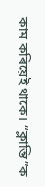কাম কৰিয়েই থাকে। “ক্লান্তি”ক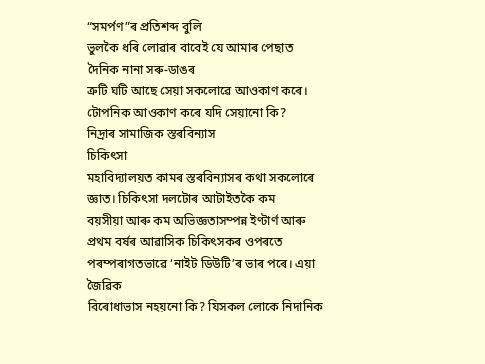“সমৰ্পণ”ৰ প্ৰতিশব্দ বুলি
ভুলকৈ ধৰি লোৱাৰ বাবেই যে আমাৰ পেছাত দৈনিক নানা সৰু-ডাঙৰ
ত্ৰুটি ঘটি আছে সেয়া সকলোৱে আওকাণ কৰে। টোপনিক আওকাণ কৰে যদি সেয়ানো কি?
নিদ্ৰাৰ সামাজিক স্তৰবিন্যাস
চিকিৎসা
মহাবিদ্যালয়ত কামৰ স্তৰবিন্যাসৰ কথা সকলোৰে জ্ঞাত। চিকিৎসা দলটোৰ আটাইতকৈ কম
বয়সীয়া আৰু কম অভিজ্ঞতাসম্পন্ন ইণ্টাৰ্ণ আৰু প্ৰথম বৰ্ষৰ আৱাসিক চিকিৎসকৰ ওপৰতে
পৰম্পৰাগতভাৱে ‘নাইট ডিউটি’ৰ ভাৰ পৰে। এয়া জৈৱিক
বিৰোধাভাস নহয়নো কি? যিসকল লোকে নিদানিক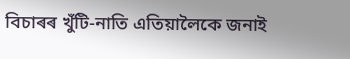বিচাৰৰ খুঁটি-নাতি এতিয়ালৈকে জনাই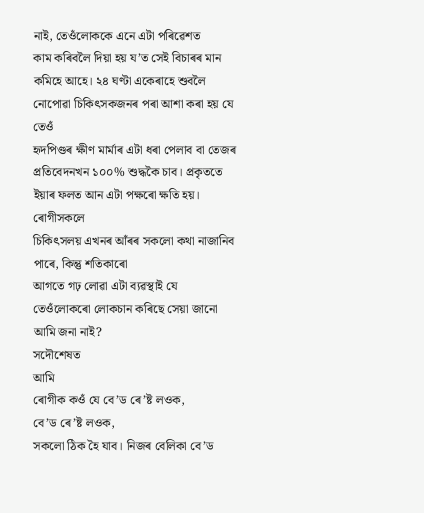নাই, তেওঁলোককে এনে এটা পৰিৱেশত
কাম কৰিবলৈ দিয়া হয় য’ত সেই বিচাৰৰ মান কমিহে আহে। ২৪ ঘণ্টা একেৰাহে শুবলৈ নোপোৱা চিকিৎসকজনৰ পৰা আশা কৰা হয় যে তেওঁ
হৃদপিণ্ডৰ ক্ষীণ মাৰ্মাৰ এটা ধৰা পেলাব বা তেজৰ প্ৰতিবেদনখন ১০০% শুদ্ধকৈ চাব। প্ৰকৃততে ইয়াৰ ফলত আন এটা পক্ষৰো ক্ষতি হয়। ৰোগীসকলে
চিকিৎসলয় এখনৰ আঁৰৰ সকলো কথা নাজানিব পাৰে, কিন্তু শতিকাৰো
আগতে গঢ় লোৱা এটা ব্যৱস্থাই যে তেওঁলোকৰো লোকচান কৰিছে সেয়া জানো আমি জনা নাই?
সদৌশেষত
আমি
ৰোগীক কওঁ যে বে’ড ৰে’ষ্ট লওক,
বে’ড ৰে’ষ্ট লওক,
সকলো ঠিক হৈ যাব। নিজৰ বেলিকা বে’ড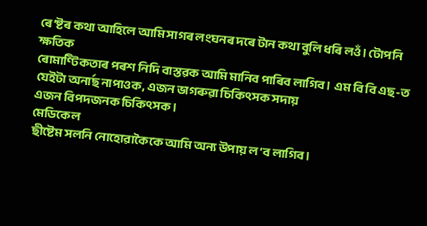ৰে’ষ্টৰ কথা আহিলে আমি সাগৰ লংঘনৰ দৰে টান কথা বুলি ধৰি লওঁ। টোপনি ক্ষতিক
ৰোমাণ্টিকতাৰ পৰশ নিদি বাস্তৱক আমি মানিব পাৰিব লাগিব। এম বি বি এছ-ত যেইটা অনাৰ্ছ নাপাওক, এজন ভাগৰুৱা চিকিৎসক সদায়
এজন বিপদজনক চিকিৎসক।
মেডিকেল
ছীষ্টেম সলনি নোহোৱাকৈকে আমি অন্য উপায় ল’ব লাগিব।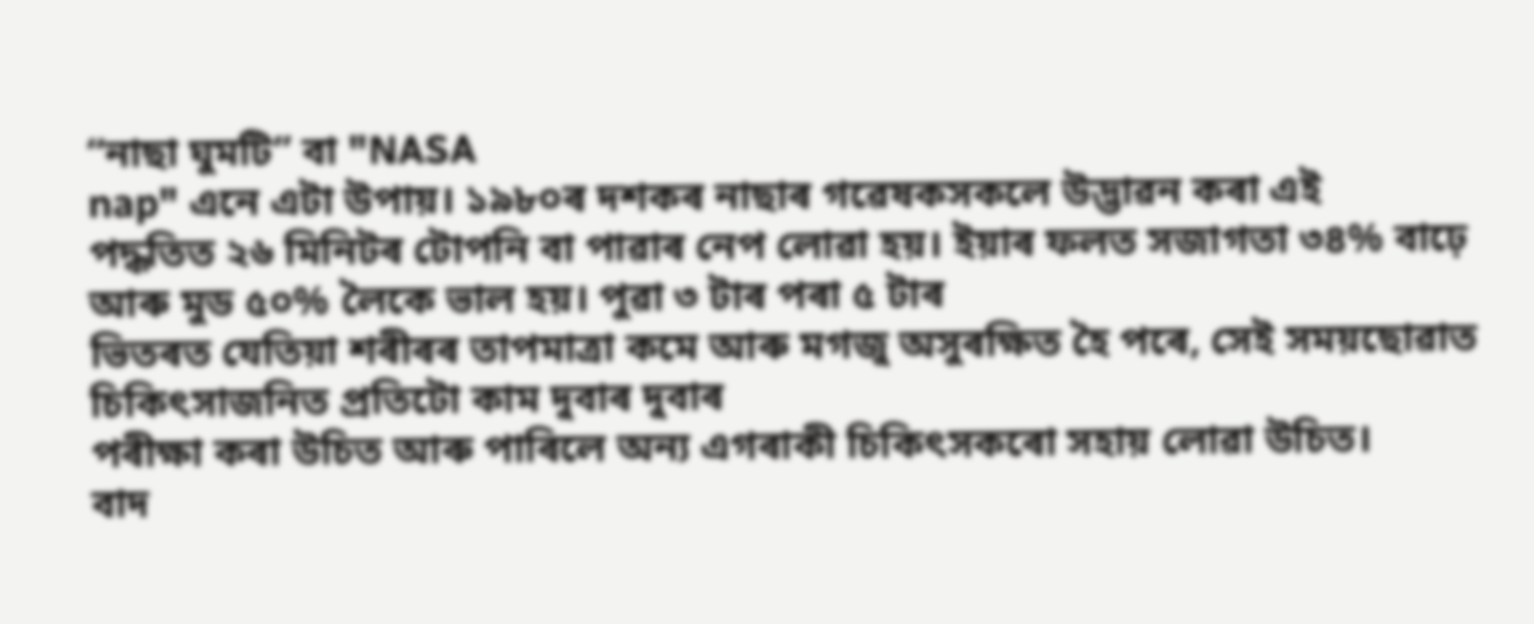“নাছা ঘুমটি” বা "NASA
nap" এনে এটা উপায়। ১৯৮০ৰ দশকৰ নাছাৰ গৱেষকসকলে উদ্ভাৱন কৰা এই
পদ্ধতিত ২৬ মিনিটৰ টোপনি বা পাৱাৰ নেপ লোৱা হয়। ইয়াৰ ফলত সজাগতা ৩৪% বাঢ়ে আৰু মুড ৫০% লৈকে ভাল হয়। পুৱা ৩ টাৰ পৰা ৫ টাৰ
ভিতৰত যেতিয়া শৰীৰৰ তাপমাত্ৰা কমে আৰু মগজু অসুৰক্ষিত হৈ পৰে, সেই সময়ছোৱাত চিকিৎসাজনিত প্ৰতিটো কাম দুবাৰ দুবাৰ
পৰীক্ষা কৰা উচিত আৰু পাৰিলে অন্য এগৰাকী চিকিৎসকৰো সহায় লোৱা উচিত।
বাদ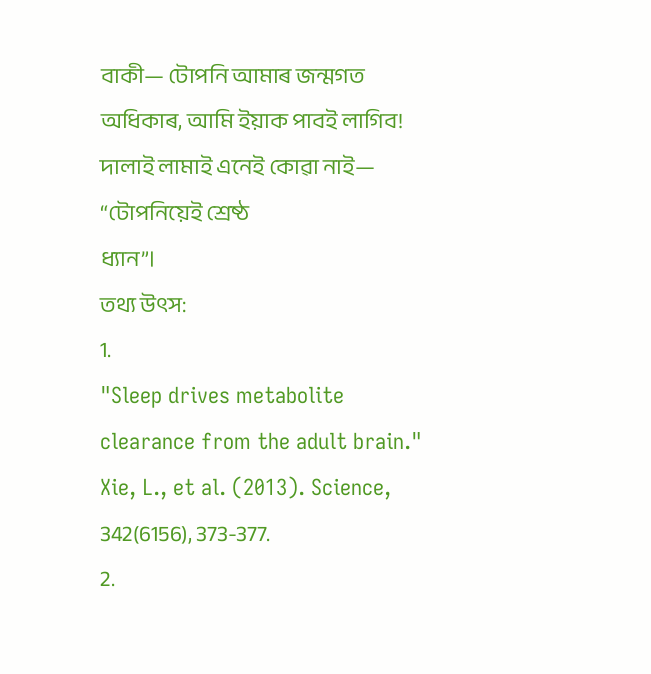বাকী— টোপনি আমাৰ জন্মগত অধিকাৰ, আমি ইয়াক পাবই লাগিব! দালাই লামাই এনেই কোৱা নাই— “টোপনিয়েই শ্ৰেষ্ঠ
ধ্যান”।
তথ্য উৎস:
1.
"Sleep drives metabolite
clearance from the adult brain." Xie, L., et al. (2013). Science,
342(6156), 373-377.
2.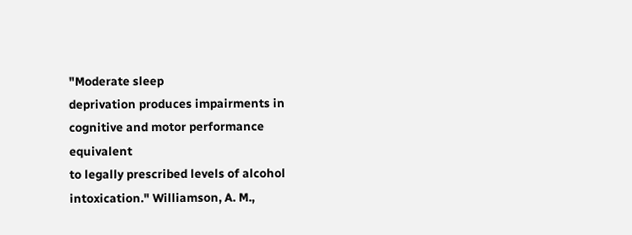"Moderate sleep
deprivation produces impairments in cognitive and motor performance equivalent
to legally prescribed levels of alcohol intoxication." Williamson, A. M.,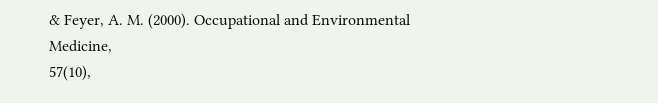& Feyer, A. M. (2000). Occupational and Environmental Medicine,
57(10),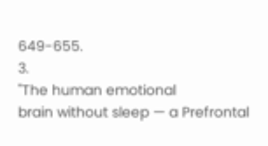649-655.
3.
"The human emotional
brain without sleep — a Prefrontal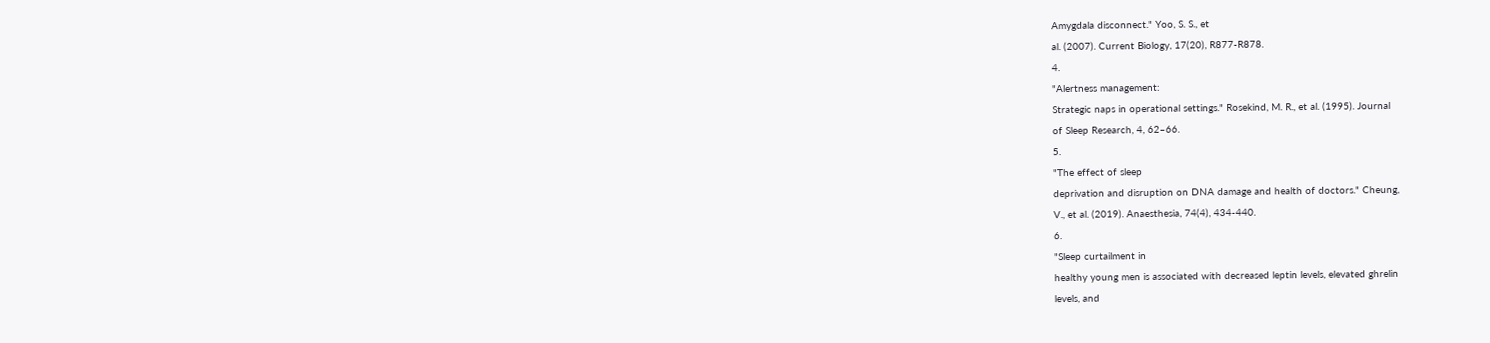Amygdala disconnect." Yoo, S. S., et
al. (2007). Current Biology, 17(20), R877-R878.
4.
"Alertness management:
Strategic naps in operational settings." Rosekind, M. R., et al. (1995). Journal
of Sleep Research, 4, 62–66.
5.
"The effect of sleep
deprivation and disruption on DNA damage and health of doctors." Cheung,
V., et al. (2019). Anaesthesia, 74(4), 434-440.
6.
"Sleep curtailment in
healthy young men is associated with decreased leptin levels, elevated ghrelin
levels, and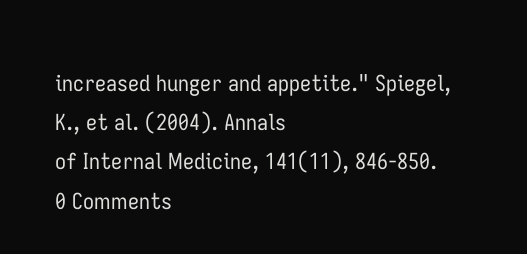increased hunger and appetite." Spiegel, K., et al. (2004). Annals
of Internal Medicine, 141(11), 846-850.
0 Comments